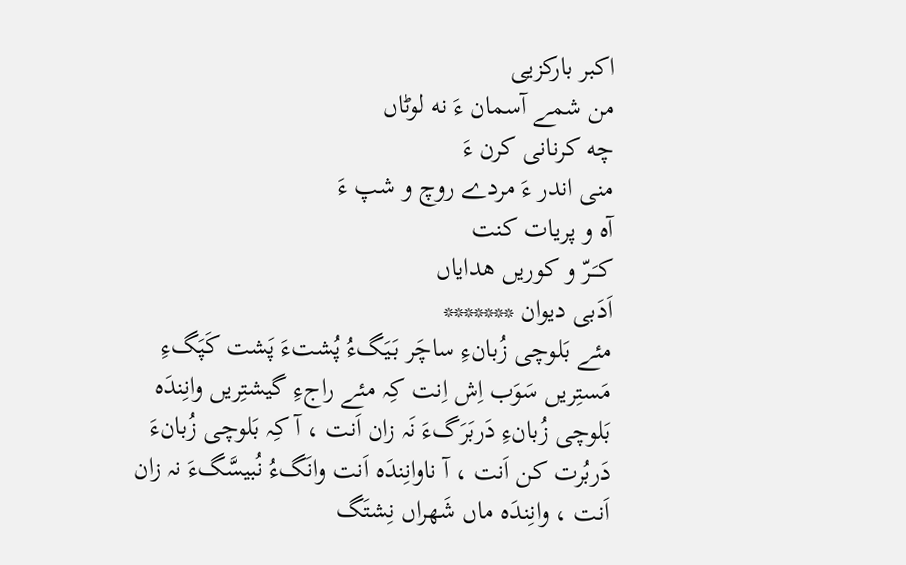اکبر بارکزیی
من شمے آسمان ءَ نه لوٹاں
چه کرنانی کرن ءَ
منی اندر ءَ مردے روچ و شپ ءَ
آه و پریات کنت
کـَـرّ و کوریں هدایاں
اَدَبی دیوان *******
مئے بَلوچی زُبانءِ ساچَر بَیَگءُ پُشتءَ پَشت کَپَگءِ مَستِریں سَوَب اِش اِنت کِہ مئے راجءِ گیشتِریں وانِندَه بَلوچی زُبانءِ دَربَرَگءَ نَہ زان اَنت ، آ کِہ بَلوچی زُبانءَ دَربُرت کن اَنت ، آ ناوانِندَه اَنت وانَگءُ نُبیسَّگءَ نہ زان اَنت ، وانِندَه ماں شَهراں نِشتَگ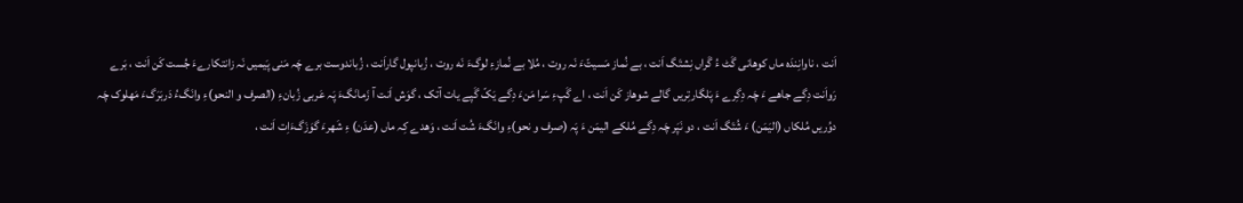اَنت ، ناوانِندَه ماں کوهانی گَٹ ءُ گَراں نِشتَگ اَنت ، بے نُماز مَسیتّءَ نَہ روت ، مُلا بے نُمازءِ لوگءَ نَه روت ، زُبانپول گاراَنت ، زُباندوست برے چَہ مَنی پَیمیں نَہ زانتکارےءَ جُست کَن اَنت ، بَرے رَواَنت دِگے جاهے ءَ چَہ دِگِرے ءَ پَلگارتِریں گالے شوهاز کَن اَنت ، اے گَپءِ سَرا مَنءَ دِگے یَکّ گَپے یات آتک ، گوَش اَنت آ زَمانَگءَ پَہ عَربی زُبانءِ (الصرف و النحو)ءِ وانَگءُ دَربَرَگءَ مَهلوک چَہ دوُریں مُلکاں (الیَمَن) ءَ شُتَگ اَنت ، دو نَپَر چَہ دِگے مُلکے الیمَن ءَ پَہ (صرف و نحو)ءِ وانَگءَ شُت اَنت ، وَهدے کِہ ماں (عدَن) ءِ شَهرءَ گوَزَگءَاِت اَنت ،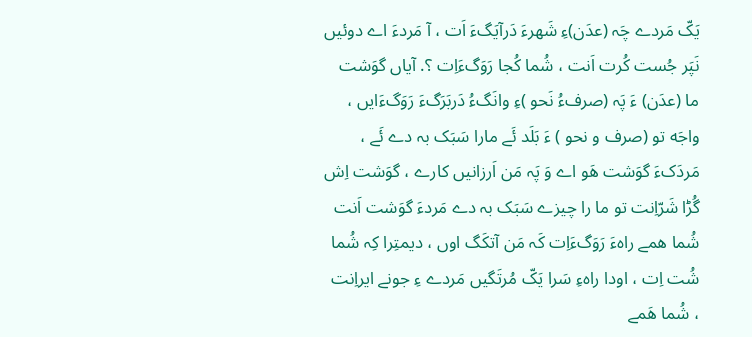یَکّ مَردے چَہ (عدَن)ءِ شَهرءَ دَرآیَگءَ اَت ، آ مَردءَ اے دوئیں نَپَر جُست کُرت اَنت ، شُما کُجا رَوَگءَاِت ؟. آیاں گوَشت ما (عدَن) ءَ پَہ (صرفءُ نَحو )ءِ وانَگءُ دَربَرَگءَ رَوَگءَایں ، واجَه تو (صرف و نحو ) ءَ بَلَد ئَے مارا سَبَک بہ دے ئَے ، مَردَکءَ گوَشت هَو اے وَ پَہ مَن اَرزانیں کارے ، گوَشت اِش گُڑا شَرّاِنت تو ما را چیزے سَبَک بہ دے مَردءَ گوَشت اَنت شُما همے راهءَ رَوَگءَاِت کَہ مَن آتکَگ اوں ، دیمتِرا کِہ شُما شُت اِت ، اودا راهءِ سَرا یَکّ مُرتَگیں مَردے ءِ جونے ایراِنت ، شُما هَمے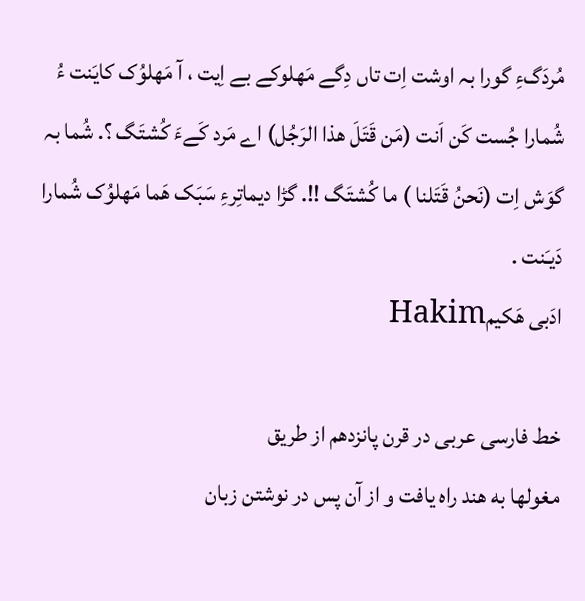مُردَگءِ گورا بہ اوشت اِت تاں دِگے مَهلوکے بے اِیت ، آ مَهلوُک کایَنت ءُ شُمارا جُست کَن اَنت (مَن قَتَلَ هذا الرَجُل) اے مَرد کَےءَ کُشتَگ ؟. شُما بہ گوَش اِت (نَحنُ قَتَلنا ) ما کُشتَگ !!. گڑا دیماتِرءِ سَبَک هَما مَهلوُک شُمارا دَیـَنت .
ادَبى هَکیمHakim

خط فارسی عربی در قرن پانزدهم از طریق
مغولها به هند راه یافت و از آن پس در نوشتن زبان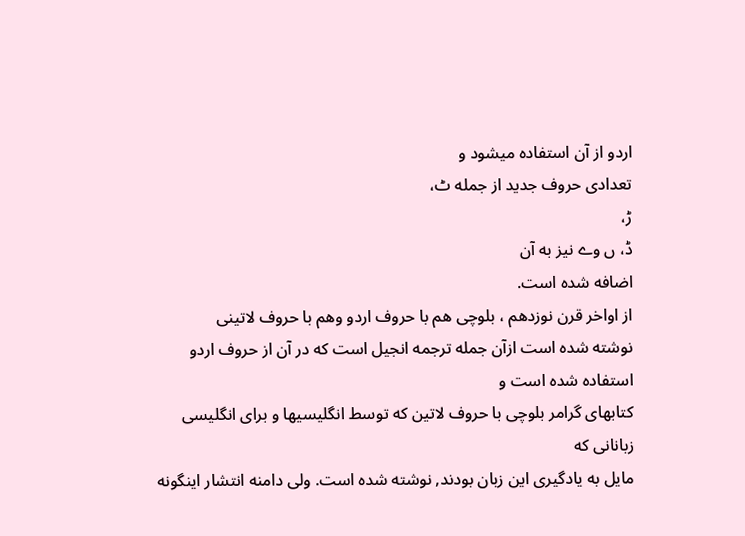اردو از آن استفاده میشود و
تعدادی حروف جدید از جمله ٹ،
ڑ،
ڈ، ں وے نیز به آن
اضافه شده است.
از اواخر قرن نوزدهم ، بلوچی هم با حروف اردو وهم با حروف لاتینی
نوشته شده است ازآن جمله ترجمه انجیل است که در آن از حروف اردو استفاده شده است و
کتابهای گرامر بلوچی با حروف لاتین که توسط انگلیسیها و برای انگلیسی زبانانی که
مایل به یادگیری این زبان بودند, نوشته شده است. ولی دامنه انتشار اینگونه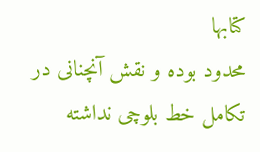کتابها
محدود بوده و نقش آنچنانی در تکامل خط بلوچی نداشته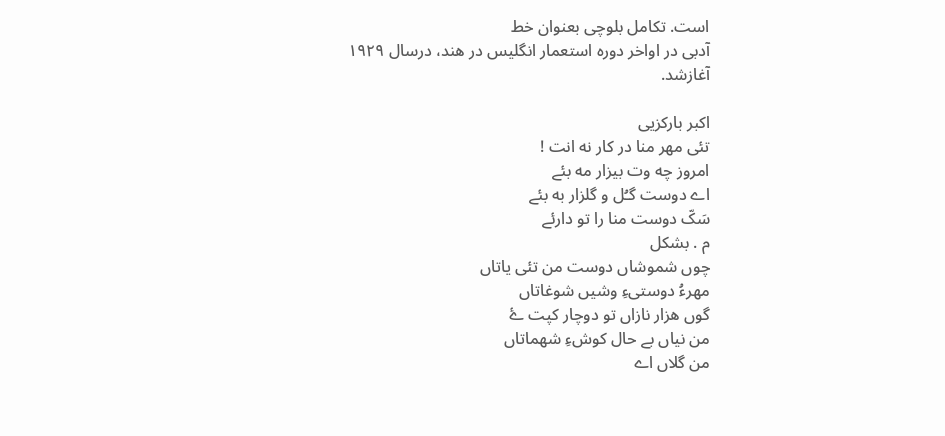است. تکامل بلوچی بعنوان خط
آدبی در اواخر دوره استعمار انگلیس در هند، درسال ١٩٢٩
آغازشد.

اکبر بارکزیی
تئی مهر منا در کار نه انت !
امروز چه وت بیزار مه بئے
اے دوست گـُل و گلزار به بئے
سَکّ دوست منا را تو دارئے
م . بشکل
چوں شموشاں دوست من تئی یاتاں
مهرءُ دوستیءِ وشیں شوغاتاں
گوں هزار نازاں تو دوچار کپت ۓ
من نیاں بے حال کوشءِ شهماتاں
من گلاں اے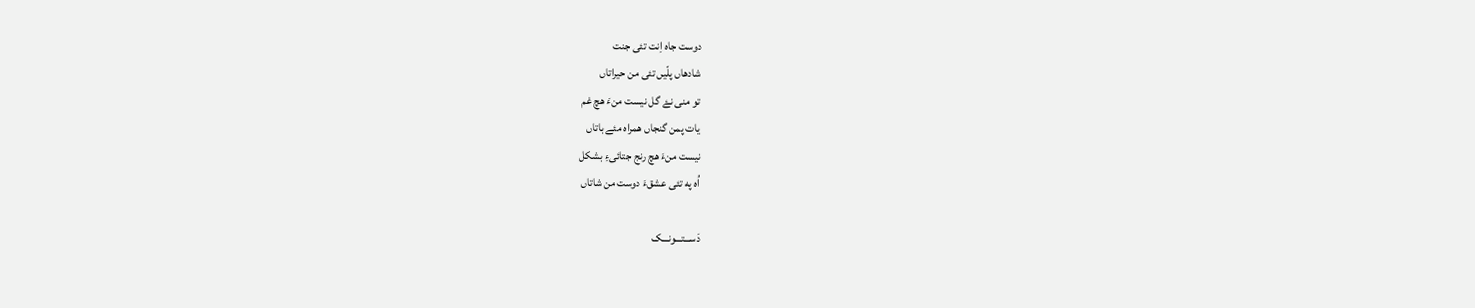دوست جاه اِنت تئی جنت
شادهاں پلّیں تئی من حیراتاں
تو منی نۓ گل نیست منءَ هچ غم
یات پمن گنجاں همراه مئے باتاں
نیست منءَ هچ رنج جتائیءِ بشکل
اُه په تئی عشقءَ دوست من شاتاں

دَســـتـــونـــک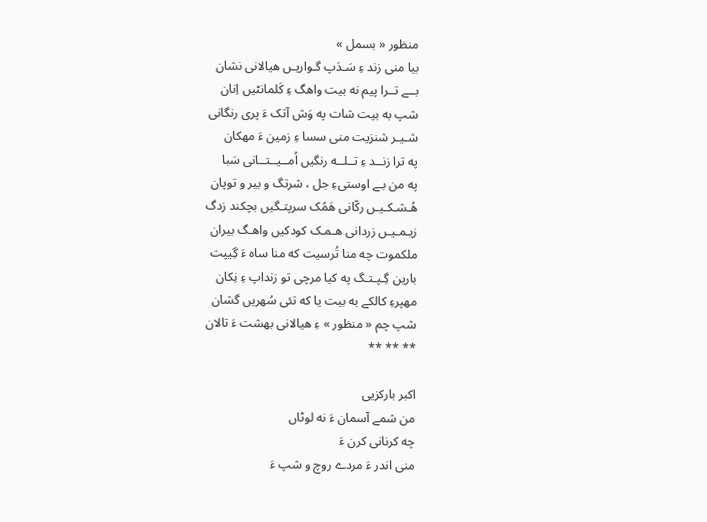منظور « بسمل »
بیا منی زند ءِ سَـدَپ گـواریـں هیالانی نشان
بــے تــرا پیم نه بیت واهگ ءِ کَلمانٹیں اِنان
شپ به بیت شات په وَش آتک ءَ پری رنگانی
شـیـر شنزیت منی سسا ءِ زمین ءَ مهکان
په ترا زنــد ءِ تــلــه رنگیں اُمــیــتــانی سَبا
په من بـے اوستیءِ جل ، شرتگ و بیر و توپان
هُـشـکـیـں رکّانی هَمُک سرپتـگیں بچکند زدگ
زیـمـیـں زردانی هـمـک کودکیں واهـگ بیران
ملکموت چه منا تُرسیت که منا ساه ءَ گِیپت
بارین گِـپـتـگ په کیا مرچی تو زنداپ ءِ نِکان
مهپرءِ کالکے به بیت یا که تئی سُهریں گشان
شپ چم « منظور » ءِ هیالانی بهشت ءَ تالان
** ** **

اکبر بارکزیی
من شمے آسمان ءَ نه لوٹاں
چه کرنانی کرن ءَ
منی اندر ءَ مردے روچ و شپ ءَ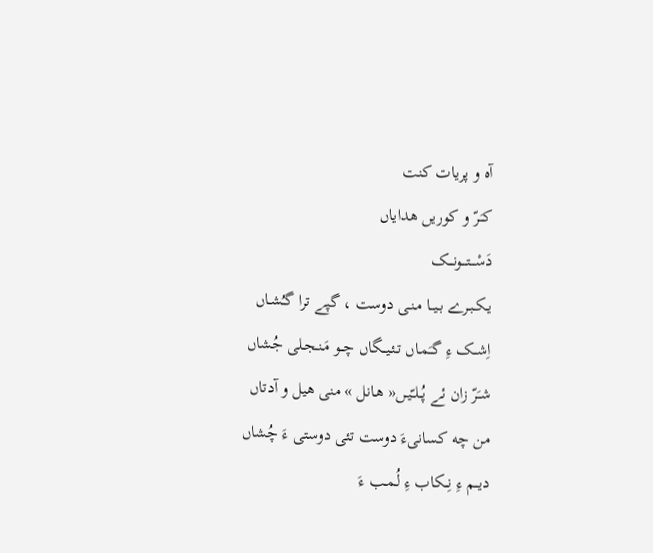آه و پریات کنت
کـَـرّ و کوریں هدایاں
دَسْـــتـــونـــک
یـکـبـرے بـیــا مـنـی دوست ، گپے ترا گـُشـاں
اِشــک ءِ گـَمـاں تـئـیــگاں چــو مَـنـجـلی جُشاں
شـَرّ زان ئے پُــلـّیـں« هـانل » منی هیل و آدتاں
من چه کسانیءَ دوست تئی دوستی ءَ چُشاں
دیــم ءِ نِــکاب ءِ لُـمـب ءَ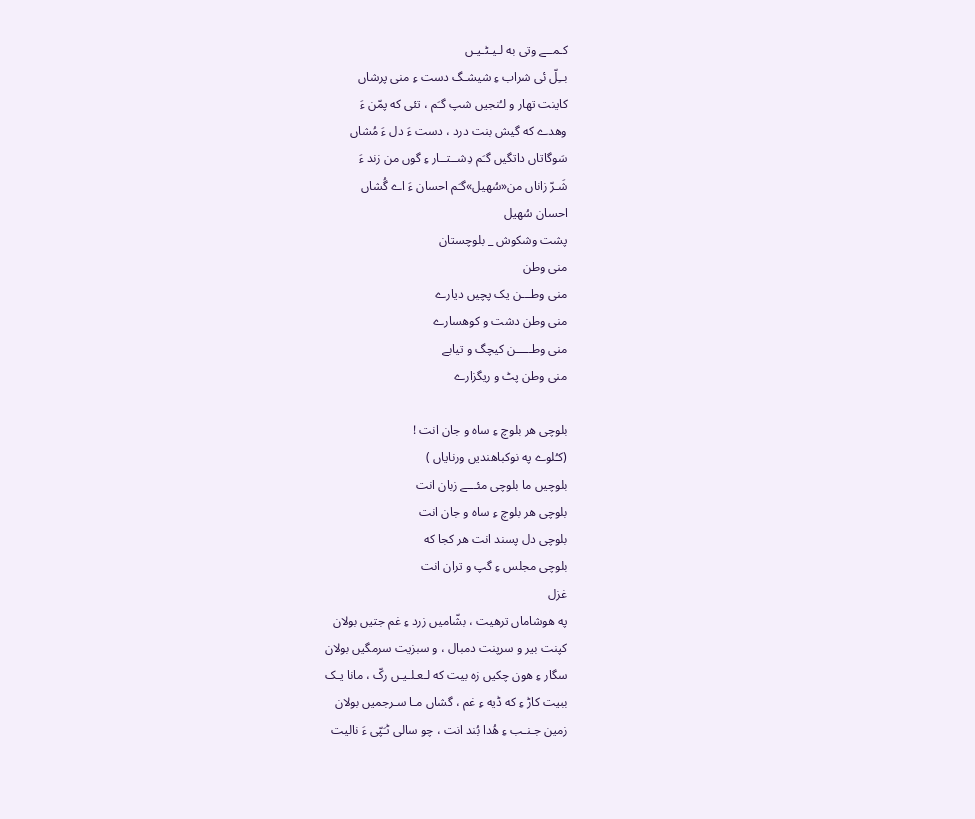کـمــے وتی به لـیـٹـیـں
بــِلّ ئی شراب ءِ شیشـگ دست ءِ منی پرشاں
کاینت تهار و لـُنجیں شپ گـَم ، تئی که پمّن ءَ
وهدے که گیش بنت درد ، دست ءَ دل ءَ مُشاں
سَوگاتاں داتگیں گـَم دِشــتــار ءِ گوں من زند ءَ
شَـرّ زاناں من«سُهیل»گـَم احسان ءَ اے گُشاں
احسان سُهیل
پشت وشکوش _ بلوچستان
منی وطن
منی وطـــن یک پچیں دیارے
منی وطن دشت و کوھسارے
منی وطـــــن کیچگ و تیابے
منی وطن پٹ و ریگزارے

بلوچی هر بلوچ ءِ ساه و جان انت !
(کـُلوے په نوکباهندیں ورنایاں )
بلوچیں ما بلوچی مئـــے زبان انت
بلوچی هر بلوچ ءِ ساه و جان انت
بلوچی دل پسند انت هر کجا که
بلوچی مجلس ءِ گپ و تران انت
غزل
په هوشاماں ترهیت ، بشّامیں زرد ءِ غم جتیں بولان
کپنت بیر و سرپنت دمبال ، و سبزیت سرمگیں بولان
سگار ءِ هون چکیں زه بیت که لـعـلـیـں رکّ ، مانا یـک
ببیت کاڑ ءِ که ڈیه ءِ غم ، گشاں مـا سـرجمیں بولان
زمین جـنـب ءِ هُدا بُند انت ، چو سالی ٹـَپّی ءَ نالیت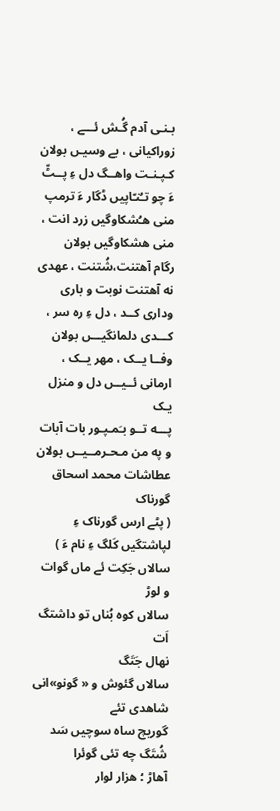بـنـی آدم گُـش ئـــے ، زوراکیانی ، بے وسیـں بولان
کـپـنـت واهــگ دل ءِ پــٹّ ءَ چو تـُنـّاپیں ڈگار ءَ ترمپ
منی هـُشکاوگیں زرد انت ، منی هشکاوگیں بولان
رگام آهتنت،شُتنت ، عهدی نه آهتنت نوبت و باری
وداری کــد ، دل ءِ ره سر ، کـــدی دلمانگیـــں بولان
وفــا یــک ، مهر یــک ، ارمانی ئــیــں دل و منزل یـک
پـــه تــو بـَمـپـور بات آبات و په من مـحـرمــیــں بولان
عطاشات محمد اسحاق
گورناک
( پٹے ارس گورناک ءِ لپاشتگیں کَلگ ءِ نام ءَ )
سالاں جَکِت ئے ماں گوات و لوڑ
سالاں کوه بُناں تو داشتگ اَت
نهال جَتَگ
سالاں گئوش و « گونو»انی شاهدی تئے
گوریچ ساه سوچیں سَد شُتَگ چه تئی گوئرا
آهاڑ ؛ هزار لوار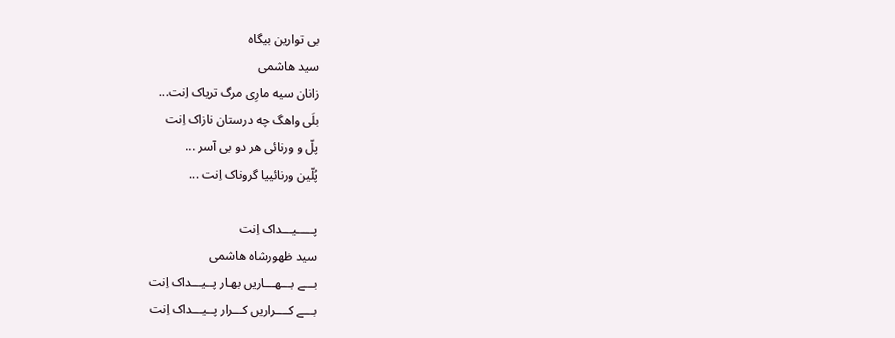بی توارین بیگاه
سید هاشمی
زانان سیه مارِی مرگ تریاک اِنت...
بلَی واهگ چه درستان نازاک اِنت
پلّ و ورنائی هر دو بی آسر ...
پُلّین ورنائییا گروناک اِنت ...

پـــــیـــداک اِنت
سید ظهورشاه هاشمی
بـــے بـــهـــاریں بهـار پــیـــداک اِنت
بـــے کــــراریں کـــرار پــیـــداک اِنت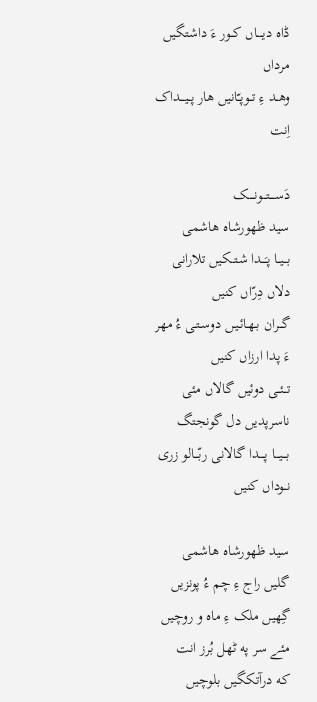ڈاه دیــــاں کــور ءَ داشتگیں مرداں
وهــد ءِ تــوپـّانیں هار پــیـــداک اِنت

دَســــتـــونـــــک
سید ظهورشاه هاشمی
بــیــا پـَــدا شـتــکیں تلارانی دلاں دِرّاں کنیں
گـــران بـھـائـیـں دوسـتـی ءُ مھر ءَ پدا ارزاں کنیں
تــئــی دوئیں گالاں مئی ناسرپدیں دل گونجتگ
بـــیـــا پــــدا گالانی ربّـــالو زری نــوداں کنیں

سید ظهورشاه هاشمی
گلیں راج ءِ چم ءُ پونزیں
گِهیں ملک ءِ ماه و روچیں
مئے سر په ٹهل بُرز انت
که درآتکگیں بلوچیں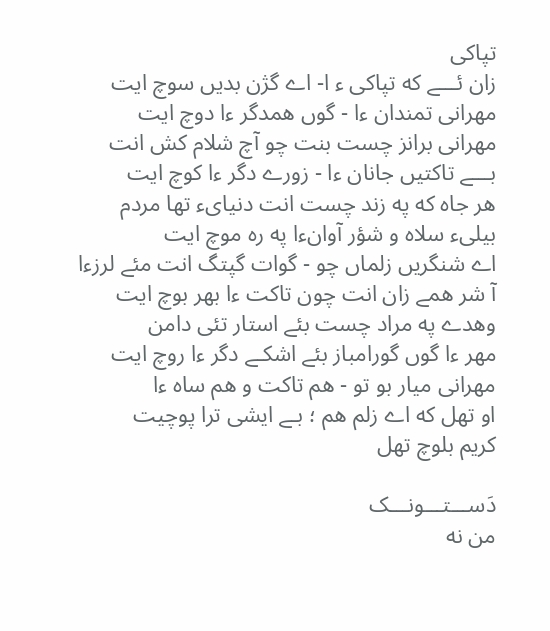تپاکی
زان ئـــے که تپاکی ء ا- اے گژن بدیں سوچ ایت
مهرانی تمندان ءا - گوں همدگر ءا دوچ ایت
مهرانی برانز چست بنت چو آچ شلام کش انت
بـــے تاکتیں جانان ءا - زورے دگر ءا کوچ ایت
هر جاه که په زند چست انت دنیایء تها مردم
بیلیء سلاه و شؤر آوانءا په ره موچ ایت
اے شنگریں زلماں چو - گوات گپتگ انت مئے لرزءا
آ شر همے زان انت چون تاکت ءا بهر بوچ ایت
وهدے په مراد چست بئے استار تئی دامن
مهر ءا گوں گورامباز بئے اشکـے دگر ءا روچ ایت
مهرانی میار بو تو - هم تاکت و هم ساه ءا
او تهل که اے زلم هم ؛ بـے ایشی ترا پوچیت
کریم بلوچ تهل

دَســـتـــونـــک
من نه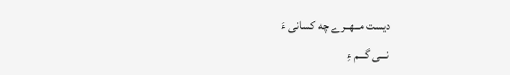دیست مــهــرے چه کسانی ءَ
نـــی گـــم ءِ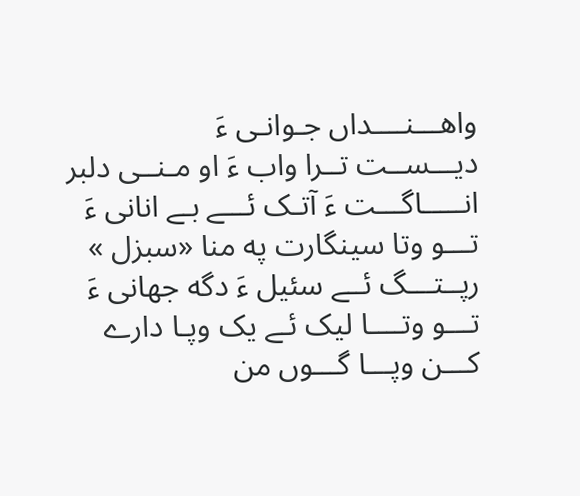واهـــنــــداں جـوانـی ءَ
دیـــســت تــرا واب ءَ او مـنــی دلبر
انـــــاگـــت ءَ آتـک ئـــے بـے انانی ءَ
تـــو وتا سینگارت په منا «سبزل »
رپــتـــگ ئــے سئیل ءَ دگه جهانی ءَ
تـــو وتــــا لیک ئـے یک وپـا دارے
کـــن وپـــا گـــوں من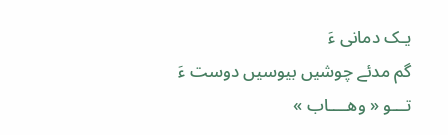یـک دمانی ءَ
گم مدئے چوشیں بیوسیں دوست ءَ
تـــو « وهــــاب »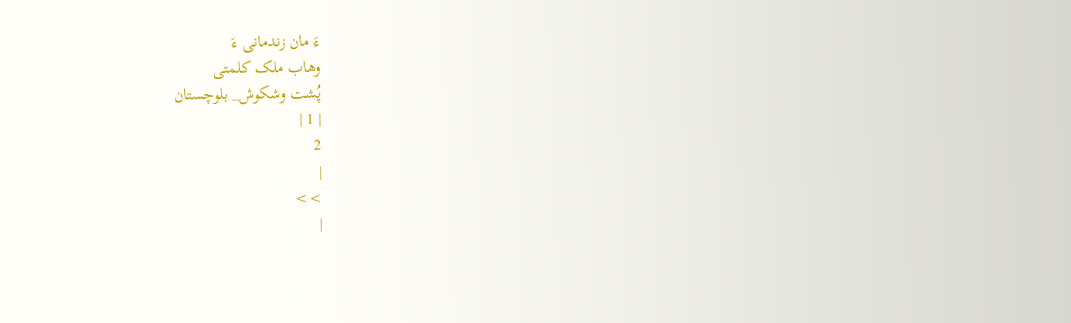ءَ مان زندمانی ءَ
وهاب ملک کلمتی
پُشت وشکوش_ بلوچستان
| 1 |
2
|
>>
|